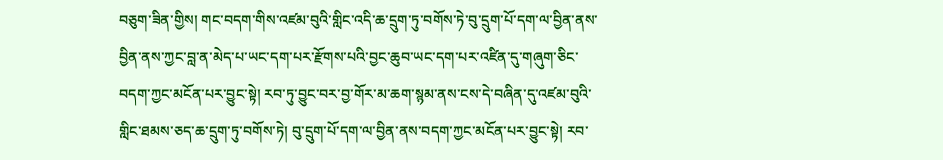བཅུག་ཟིན་གྱིས། གང་བདག་གིས་འཛམ་བུའི་གླིང་འདི་ཆ་དྲུག་ཏུ་བགོས་ཏེ་བུ་དྲུག་པོ་དག་ལ་བྱིན་ནས་བྱིན་ནས་ཀྱང་བླ་ན་མེད་པ་ཡང་དག་པར་རྫོགས་པའི་བྱང་ཆུབ་ཡང་དག་པར་འཛིན་དུ་གཞུག་ཅིང་བདག་ཀྱང་མངོན་པར་བྱུང་སྟེ། རབ་ཏུ་བྱུང་བར་བྱ་གོར་མ་ཆག་སྙམ་ནས་ངས་དེ་བཞིན་དུ་འཛམ་བུའི་གླིང་ཐམས་ཅད་ཆ་དྲུག་ཏུ་བགོས་ཏེ། བུ་དྲུག་པོ་དག་ལ་བྱིན་ནས་བདག་ཀྱང་མངོན་པར་བྱུང་སྟེ། རབ་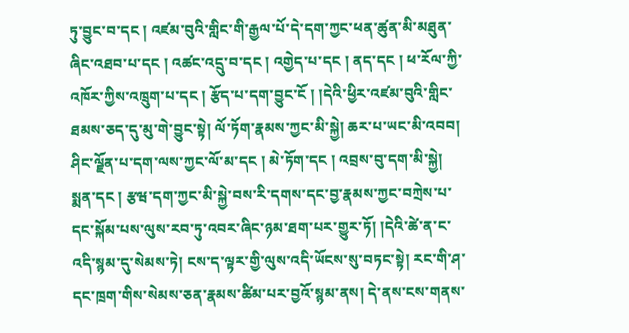ཏུ་བྱུང་བ་དང ། འཛམ་བུའི་གླིང་གི་རྒྱལ་པོ་དེ་དག་ཀྱང་ཕན་ཚུན་མི་མཐུན་ཞིང་འཐབ་པ་དང ། འཚང་འདྲུ་བ་དང ། འགྱེད་པ་དང ། ནད་དང ། ཕ་རོལ་ཀྱི་འཁོར་ཀྱིས་འཁྲུག་པ་དང ། རྩོད་པ་དག་བྱུང་ངོ ། །དེའི་ཕྱིར་འཛམ་བུའི་གླིང་ཐམས་ཅད་དུ་མུ་གེ་བྱུང་སྟེ། ལོ་ཏོག་རྣམས་ཀྱང་མི་སྐྱེ། ཆར་པ་ཡང་མི་འབབ། ཤིང་ལྗོན་པ་དག་ལས་ཀྱང་ལོ་མ་དང ། མེ་ཏོག་དང ། འབྲས་བུ་དག་མི་སྐྱེ། སྨན་དང ། རྩཝ་དག་ཀྱང་མི་སྐྱེ་བས་རི་དགས་དང་བྱ་རྣམས་ཀྱང་བཀྲེས་པ་དང་སྐོམ་པས་ལུས་རབ་ཏུ་འབར་ཞིང་ཉམ་ཐག་པར་གྱུར་ཏོ། །དེའི་ཚེ་ན་ང་འདི་སྙམ་དུ་སེམས་ཏེ། ངས་ད་ལྟར་གྱི་ལུས་འདི་ཡོངས་སུ་བཏང་སྟེ། རང་གི་ཤ་དང་ཁྲག་གིས་སེམས་ཅན་རྣམས་ཚིམ་པར་བྱའོ་སྙམ་ནས། དེ་ནས་ངས་གནས་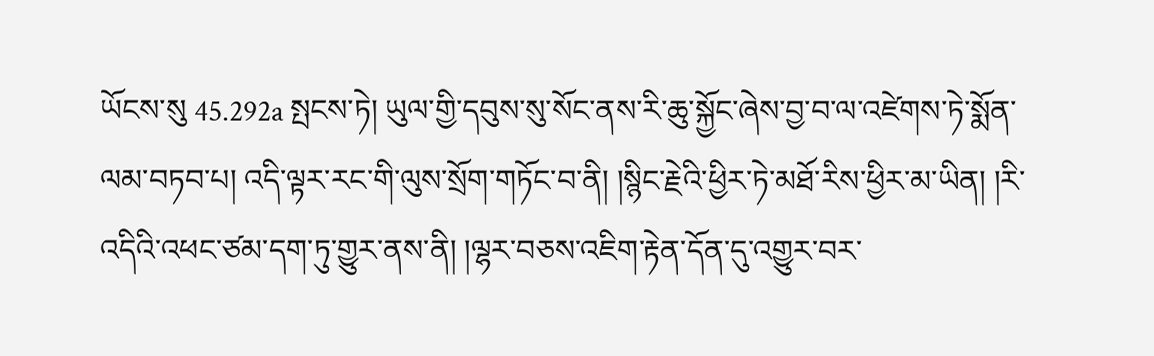ཡོངས་སུ 45.292a སྤངས་ཏེ། ཡུལ་གྱི་དབུས་སུ་སོང་ནས་རི་ཆུ་སྐྱོང་ཞེས་བྱ་བ་ལ་འཛེགས་ཏེ་སྨོན་ལམ་བཏབ་པ། འདི་ལྟར་རང་གི་ལུས་སྲོག་གཏོང་བ་ནི། །སྙིང་རྗེའི་ཕྱིར་ཏེ་མཐོ་རིས་ཕྱིར་མ་ཡིན། །རི་འདིའི་འཕང་ཙམ་དག་ཏུ་གྱུར་ནས་ནི། །ལྷར་བཅས་འཇིག་རྟེན་དོན་དུ་འགྱུར་བར་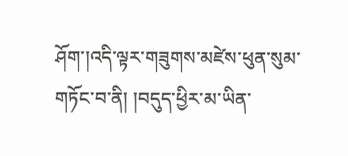ཤོག་།འདི་ལྟར་གཟུགས་མཛེས་ཕུན་སུམ་གཏོང་བ་ནི། །བདུད་ཕྱིར་མ་ཡིན་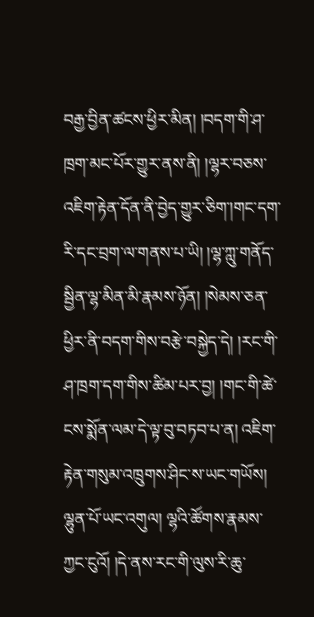བརྒྱ་བྱིན་ཚངས་ཕྱིར་མིན། །བདག་གི་ཤ་ཁྲག་མང་པོར་གྱུར་ནས་ནི། །ལྷར་བཅས་འཇིག་རྟེན་དོན་ནི་བྱེད་གྱུར་ཅིག་།གང་དག་རི་དང་བྲག་ལ་གནས་པ་ཡི། །ལྷ་ཀླུ་གནོད་སྦྱིན་ལྷ་མིན་མི་རྣམས་ཉོན། །སེམས་ཅན་ཕྱིར་ནི་བདག་གིས་བརྩེ་བསྐྱེད་དེ། །རང་གི་ཤ་ཁྲག་དག་གིས་ཚིམ་པར་བྱ། །གང་གི་ཚེ་ངས་སྨོན་ལམ་དེ་ལྟ་བུ་བཏབ་པ་ན། འཇིག་རྟེན་གསུམ་འཁྲུགས་ཤིང་ས་ཡང་གཡོས། ལྷུན་པོ་ཡང་འགུལ། ལྷའི་ཚོགས་རྣམས་ཀྱང་ངུའོ། །དེ་ནས་རང་གི་ལུས་རི་ཆུ་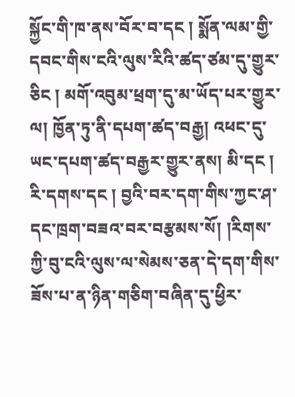སྐྱོང་གི་ཁ་ནས་བོར་བ་དང ། སྨོན་ལམ་གྱི་དབང་གིས་ངའི་ལུས་རིའི་ཚད་ཙམ་དུ་གྱུར་ཅིང ། མགོ་འབུམ་ཕྲག་དུ་མ་ཡོད་པར་གྱུར་ལ། ཁྱོན་ཏུ་ནི་དཔག་ཚད་བརྒྱ། འཕང་དུ་ཡང་དཔག་ཚད་བརྒྱར་གྱུར་ནས། མི་དང ། རི་དགས་དང ། བྱའི་བར་དག་གིས་ཀྱང་ཤ་དང་ཁྲག་བཟའ་བར་བརྩམས་སོ། །རིགས་ཀྱི་བུ་ངའི་ལུས་ལ་སེམས་ཅན་དེ་དག་གིས་ཟོས་པ་ན་ཉིན་གཅིག་བཞིན་དུ་ཕྱིར་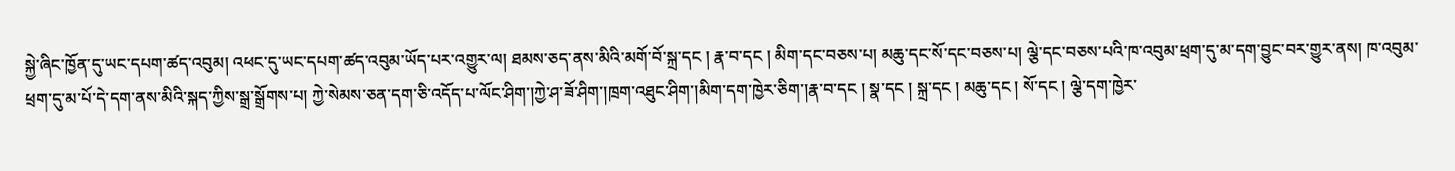སྐྱེ་ཞིང་ཁྱོན་དུ་ཡང་དཔག་ཚད་འབུམ། འཕང་དུ་ཡང་དཔག་ཚད་འབུམ་ཡོད་པར་འགྱུར་ལ། ཐམས་ཅད་ནས་མིའི་མགོ་བོ་སྐྲ་དང ། རྣ་བ་དང ། མིག་དང་བཅས་པ། མཆུ་དང་སོ་དང་བཅས་པ། ལྕེ་དང་བཅས་པའི་ཁ་འབུམ་ཕྲག་དུ་མ་དག་བྱུང་བར་གྱུར་ནས། ཁ་འབུམ་ཕྲག་དུ་མ་པོ་དེ་དག་ནས་མིའི་སྐད་ཀྱིས་སྒྲ་སྒྲོགས་པ། ཀྱེ་སེམས་ཅན་དག་ཅི་འདོད་པ་ལོང་ཤིག་།ཀྱེ་ཤ་ཟོ་ཤིག་།ཁྲག་འཐུང་ཤིག་།མིག་དག་ཁྱེར་ཅིག་།རྣ་བ་དང ། སྣ་དང ། སྐྲ་དང ། མཆུ་དང ། སོ་དང ། ལྕེ་དག་ཁྱེར་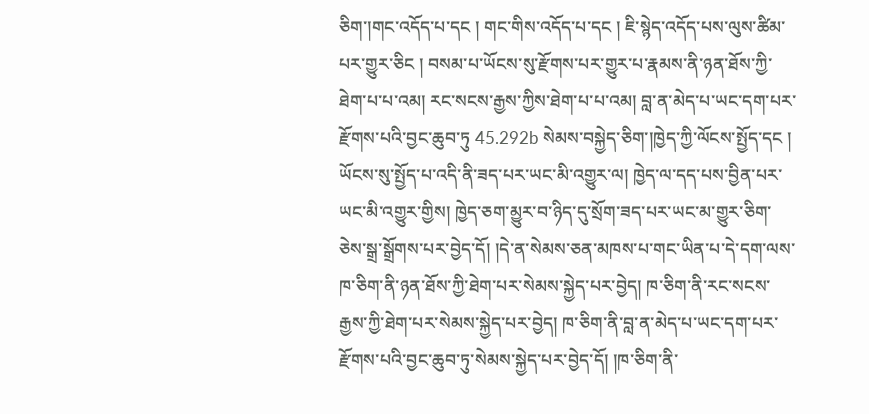ཅིག་།གང་འདོད་པ་དང ། གང་གིས་འདོད་པ་དང ། ཇི་སྙེད་འདོད་པས་ལུས་ཚིམ་པར་གྱུར་ཅིང ། བསམ་པ་ཡོངས་སུ་རྫོགས་པར་གྱུར་པ་རྣམས་ནི་ཉན་ཐོས་ཀྱི་ཐེག་པ་པ་འམ། རང་སངས་རྒྱས་ཀྱིས་ཐེག་པ་པ་འམ། བླ་ན་མེད་པ་ཡང་དག་པར་རྫོགས་པའི་བྱང་ཆུབ་ཏུ 45.292b སེམས་བསྐྱེད་ཅིག་།ཁྱེད་ཀྱི་ལོངས་སྤྱོད་དང ། ཡོངས་སུ་སྤྱོད་པ་འདི་ནི་ཟད་པར་ཡང་མི་འགྱུར་ལ། ཁྱེད་ལ་དད་པས་བྱིན་པར་ཡང་མི་འགྱུར་གྱིས། ཁྱེད་ཅག་མྱུར་བ་ཉིད་དུ་སྲོག་ཟད་པར་ཡང་མ་གྱུར་ཅིག་ཅེས་སྒྲ་སྒྲོགས་པར་བྱེད་དོ། །དེ་ན་སེམས་ཅན་མཁས་པ་གང་ཡིན་པ་དེ་དག་ལས་ཁ་ཅིག་ནི་ཉན་ཐོས་ཀྱི་ཐེག་པར་སེམས་སྐྱེད་པར་བྱེད། ཁ་ཅིག་ནི་རང་སངས་རྒྱས་ཀྱི་ཐེག་པར་སེམས་སྐྱེད་པར་བྱེད། ཁ་ཅིག་ནི་བླ་ན་མེད་པ་ཡང་དག་པར་རྫོགས་པའི་བྱང་ཆུབ་ཏུ་སེམས་སྐྱེད་པར་བྱེད་དོ། །ཁ་ཅིག་ནི་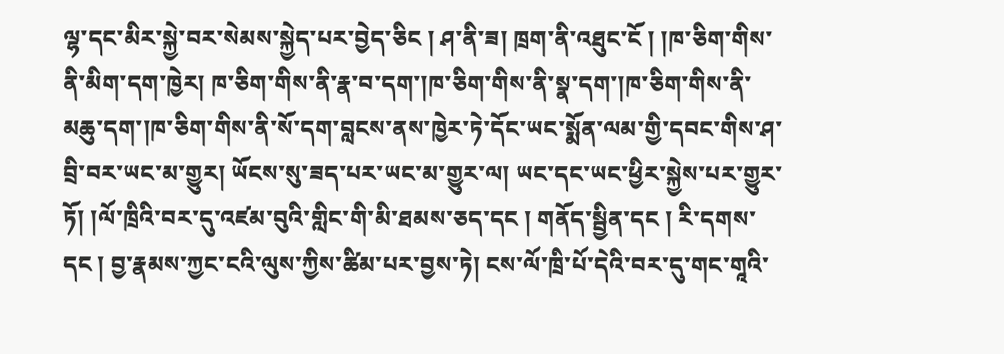ལྷ་དང་མིར་སྐྱེ་བར་སེམས་སྐྱེད་པར་བྱེད་ཅིང ། ཤ་ནི་ཟ། ཁྲག་ནི་འཐུང་ངོ ། །ཁ་ཅིག་གིས་ནི་མིག་དག་ཁྱེར། ཁ་ཅིག་གིས་ནི་རྣ་བ་དག་།ཁ་ཅིག་གིས་ནི་སྣ་དག་།ཁ་ཅིག་གིས་ནི་མཆུ་དག་།ཁ་ཅིག་གིས་ནི་སོ་དག་བླངས་ནས་ཁྱེར་ཏེ་དོང་ཡང་སྨོན་ལམ་གྱི་དབང་གིས་ཤ་བྲི་བར་ཡང་མ་གྱུར། ཡོངས་སུ་ཟད་པར་ཡང་མ་གྱུར་ལ། ཡང་དང་ཡང་ཕྱིར་སྐྱེས་པར་གྱུར་ཏོ། །ལོ་ཁྲིའི་བར་དུ་འཛམ་བུའི་གླིང་གི་མི་ཐམས་ཅད་དང ། གནོད་སྦྱིན་དང ། རི་དགས་དང ། བྱ་རྣམས་ཀྱང་ངའི་ལུས་ཀྱིས་ཚིམ་པར་བྱས་ཏེ། ངས་ལོ་ཁྲི་པོ་དེའི་བར་དུ་གང་གཱའི་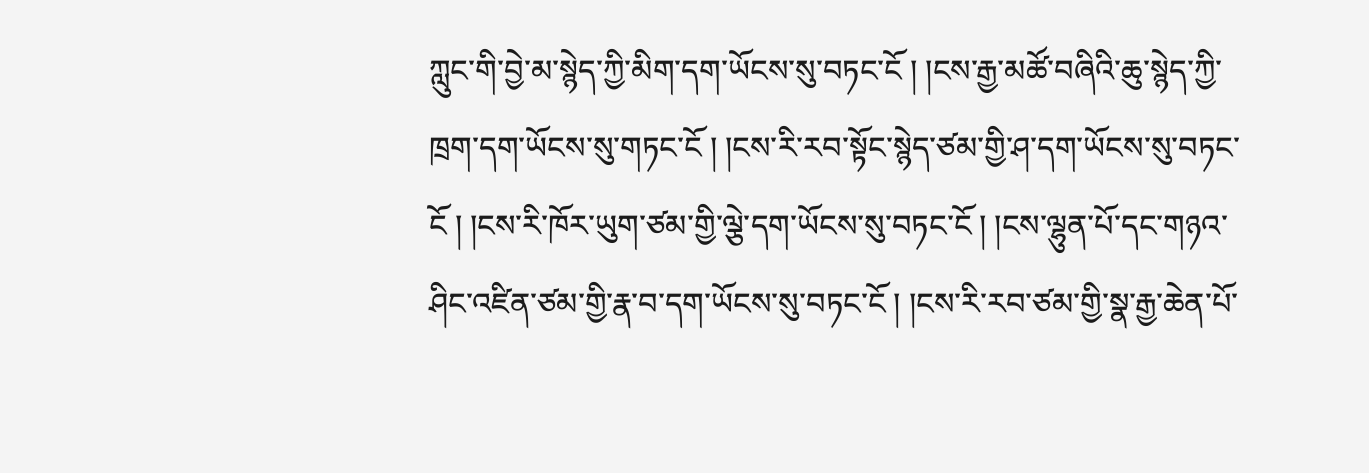ཀླུང་གི་བྱེ་མ་སྙེད་ཀྱི་མིག་དག་ཡོངས་སུ་བཏང་ངོ ། །ངས་རྒྱ་མཚོ་བཞིའི་ཆུ་སྙེད་ཀྱི་ཁྲག་དག་ཡོངས་སུ་གཏང་ངོ ། །ངས་རི་རབ་སྟོང་སྙེད་ཙམ་གྱི་ཤ་དག་ཡོངས་སུ་བཏང་ངོ ། །ངས་རི་ཁོར་ཡུག་ཙམ་གྱི་ལྕེ་དག་ཡོངས་སུ་བཏང་ངོ ། །ངས་ལྷུན་པོ་དང་གཉའ་ཤིང་འཛིན་ཙམ་གྱི་རྣ་བ་དག་ཡོངས་སུ་བཏང་ངོ ། །ངས་རི་རབ་ཙམ་གྱི་སྣ་རྒྱ་ཆེན་པོ་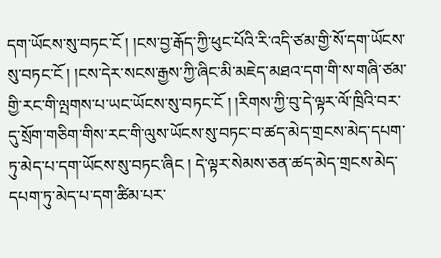དག་ཡོངས་སུ་བཏང་ངོ ། །ངས་བྱ་རྒོད་ཀྱི་ཕུང་པོའི་རི་འདི་ཙམ་གྱི་སོ་དག་ཡོངས་སུ་བཏང་ངོ ། །ངས་དེར་སངས་རྒྱས་ཀྱི་ཞིང་མི་མཇེད་མཐའ་དག་གི་ས་གཞི་ཙམ་གྱི་རང་གི་ལྤགས་པ་ཡང་ཡོངས་སུ་བཏང་ངོ ། །རིགས་ཀྱི་བུ་དེ་ལྟར་ལོ་ཁྲིའི་བར་དུ་སྲོག་གཅིག་གིས་རང་གི་ལུས་ཡོངས་སུ་བཏང་བ་ཚད་མེད་གྲངས་མེད་དཔག་ཏུ་མེད་པ་དག་ཡོངས་སུ་བཏང་ཞིང ། དེ་ལྟར་སེམས་ཅན་ཚད་མེད་གྲངས་མེད་དཔག་ཏུ་མེད་པ་དག་ཚིམ་པར་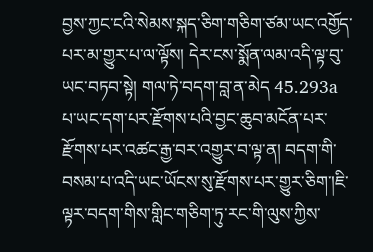བྱས་ཀྱང་ངའི་སེམས་སྐད་ཅིག་གཅིག་ཙམ་ཡང་འགྱོད་པར་མ་གྱུར་པ་ལ་ལྟོས། དེར་ངས་སྨོན་ལམ་འདི་ལྟ་བུ་ཡང་བཏབ་སྟེ། གལ་ཏེ་བདག་བླ་ན་མེད 45.293a པ་ཡང་དག་པར་རྫོགས་པའི་བྱང་ཆུབ་མངོན་པར་རྫོགས་པར་འཚང་རྒྱ་བར་འགྱུར་བ་ལྟ་ན། བདག་གི་བསམ་པ་འདི་ཡང་ཡོངས་སུ་རྫོགས་པར་གྱུར་ཅིག་།ཇི་ལྟར་བདག་གིས་གླིང་གཅིག་ཏུ་རང་གི་ལུས་ཀྱིས་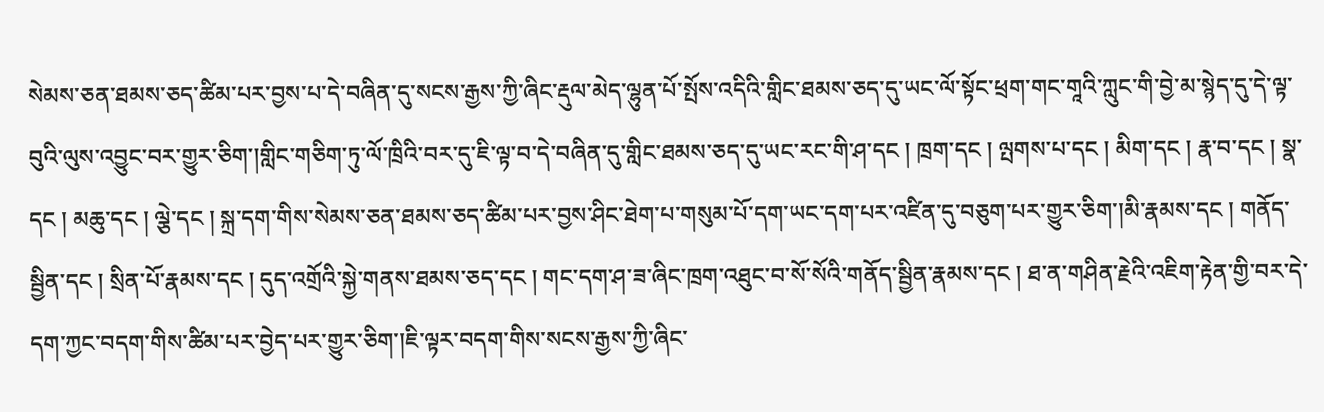སེམས་ཅན་ཐམས་ཅད་ཚིམ་པར་བྱས་པ་དེ་བཞིན་དུ་སངས་རྒྱས་ཀྱི་ཞིང་རྡུལ་མེད་ལྷུན་པོ་སྤོས་འདིའི་གླིང་ཐམས་ཅད་དུ་ཡང་ལོ་སྟོང་ཕྲག་གང་གཱའི་ཀླུང་གི་བྱེ་མ་སྙེད་དུ་དེ་ལྟ་བུའི་ལུས་འབྱུང་བར་གྱུར་ཅིག་།གླིང་གཅིག་ཏུ་ལོ་ཁྲིའི་བར་དུ་ཇི་ལྟ་བ་དེ་བཞིན་དུ་གླིང་ཐམས་ཅད་དུ་ཡང་རང་གི་ཤ་དང ། ཁྲག་དང ། ལྤགས་པ་དང ། མིག་དང ། རྣ་བ་དང ། སྣ་དང ། མཆུ་དང ། ལྕེ་དང ། སྐྲ་དག་གིས་སེམས་ཅན་ཐམས་ཅད་ཚིམ་པར་བྱས་ཤིང་ཐེག་པ་གསུམ་པོ་དག་ཡང་དག་པར་འཛིན་དུ་བཅུག་པར་གྱུར་ཅིག་།མི་རྣམས་དང ། གནོད་སྦྱིན་དང ། སྲིན་པོ་རྣམས་དང ། དུད་འགྲོའི་སྐྱེ་གནས་ཐམས་ཅད་དང ། གང་དག་ཤ་ཟ་ཞིང་ཁྲག་འཐུང་བ་སོ་སོའི་གནོད་སྦྱིན་རྣམས་དང ། ཐ་ན་གཤིན་རྗེའི་འཇིག་རྟེན་གྱི་བར་དེ་དག་ཀྱང་བདག་གིས་ཚིམ་པར་བྱེད་པར་གྱུར་ཅིག་།ཇི་ལྟར་བདག་གིས་སངས་རྒྱས་ཀྱི་ཞིང་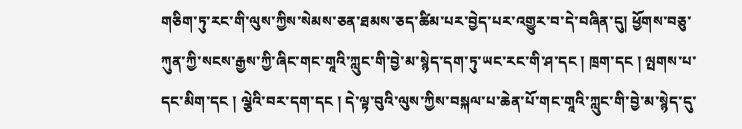གཅིག་ཏུ་རང་གི་ལུས་ཀྱིས་སེམས་ཅན་ཐམས་ཅད་ཚིམ་པར་བྱེད་པར་འགྱུར་བ་དེ་བཞིན་དུ། ཕྱོགས་བཅུ་ཀུན་ཀྱི་སངས་རྒྱས་ཀྱི་ཞིང་གང་གཱའི་ཀླུང་གི་བྱེ་མ་སྙེད་དག་ཏུ་ཡང་རང་གི་ཤ་དང ། ཁྲག་དང ། ལྤགས་པ་དང་མིག་དང ། ལྕེའི་བར་དག་དང ། དེ་ལྟ་བུའི་ལུས་ཀྱིས་བསྐལ་པ་ཆེན་པོ་གང་གཱའི་ཀླུང་གི་བྱེ་མ་སྙེད་དུ་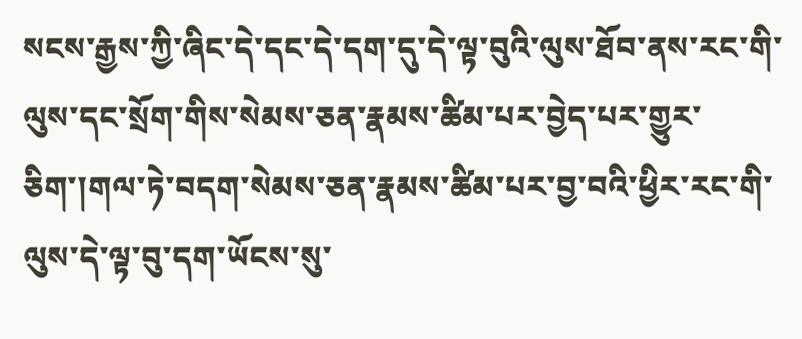སངས་རྒྱས་ཀྱི་ཞིང་དེ་དང་དེ་དག་དུ་དེ་ལྟ་བུའི་ལུས་ཐོབ་ནས་རང་གི་ལུས་དང་སྲོག་གིས་སེམས་ཅན་རྣམས་ཚིམ་པར་བྱེད་པར་གྱུར་ཅིག་།གལ་ཏེ་བདག་སེམས་ཅན་རྣམས་ཚིམ་པར་བྱ་བའི་ཕྱིར་རང་གི་ལུས་དེ་ལྟ་བུ་དག་ཡོངས་སུ་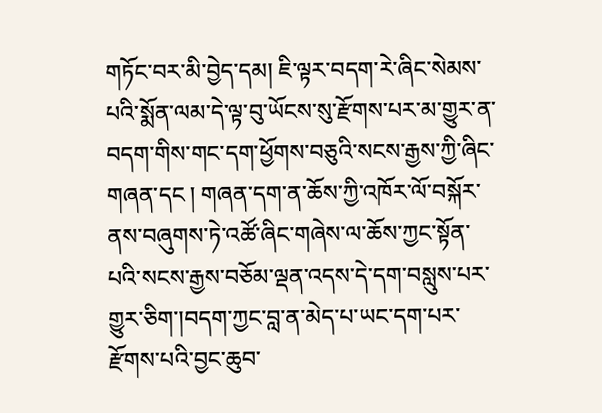གཏོང་བར་མི་བྱེད་དམ། ཇི་ལྟར་བདག་རེ་ཞིང་སེམས་པའི་སྨོན་ལམ་དེ་ལྟ་བུ་ཡོངས་སུ་རྫོགས་པར་མ་གྱུར་ན་བདག་གིས་གང་དག་ཕྱོགས་བཅུའི་སངས་རྒྱས་ཀྱི་ཞིང་གཞན་དང ། གཞན་དག་ན་ཆོས་ཀྱི་འཁོར་ལོ་བསྐོར་ནས་བཞུགས་ཏེ་འཚོ་ཞིང་གཞེས་ལ་ཆོས་ཀྱང་སྟོན་པའི་སངས་རྒྱས་བཅོམ་ལྡན་འདས་དེ་དག་བསླུས་པར་གྱུར་ཅིག་།བདག་ཀྱང་བླ་ན་མེད་པ་ཡང་དག་པར་རྫོགས་པའི་བྱང་ཆུབ་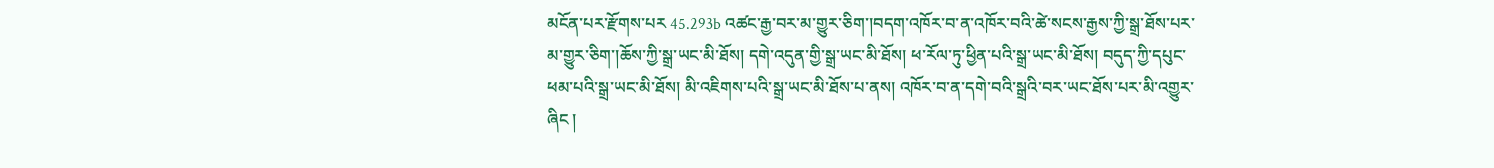མངོན་པར་རྫོགས་པར 45.293b འཚང་རྒྱ་བར་མ་གྱུར་ཅིག་།བདག་འཁོར་བ་ན་འཁོར་བའི་ཚེ་སངས་རྒྱས་ཀྱི་སྒྲ་ཐོས་པར་མ་གྱུར་ཅིག་།ཆོས་ཀྱི་སྒྲ་ཡང་མི་ཐོས། དགེ་འདུན་གྱི་སྒྲ་ཡང་མི་ཐོས། ཕ་རོལ་ཏུ་ཕྱིན་པའི་སྒྲ་ཡང་མི་ཐོས། བདུད་ཀྱི་དཔུང་ཕམ་པའི་སྒྲ་ཡང་མི་ཐོས། མི་འཇིགས་པའི་སྒྲ་ཡང་མི་ཐོས་པ་ནས། འཁོར་བ་ན་དགེ་བའི་སྒྲའི་བར་ཡང་ཐོས་པར་མི་འགྱུར་ཞིང །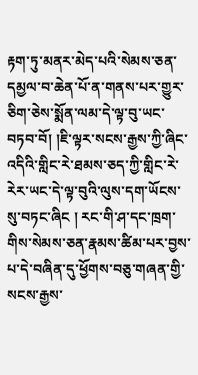རྟག་ཏུ་མནར་མེད་པའི་སེམས་ཅན་དམྱལ་བ་ཆེན་པོ་ན་གནས་པར་གྱུར་ཅིག་ཅེས་སྨོན་ལམ་དེ་ལྟ་བུ་ཡང་བཏབ་བོ། །ཇི་ལྟར་སངས་རྒྱས་ཀྱི་ཞིང་འདིའི་གླིང་རེ་ཐམས་ཅད་ཀྱི་གླིང་རེ་རེར་ཡང་དེ་ལྟ་བུའི་ལུས་དག་ཡོངས་སུ་བཏང་ཞིང ། རང་གི་ཤ་དང་ཁྲག་གིས་སེམས་ཅན་རྣམས་ཚིམ་པར་བྱས་པ་དེ་བཞིན་དུ་ཕྱོགས་བཅུ་གཞན་གྱི་སངས་རྒྱས་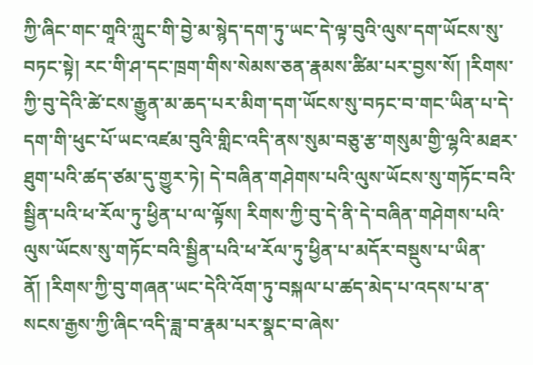ཀྱི་ཞིང་གང་གཱའི་ཀླུང་གི་བྱེ་མ་སྙེད་དག་ཏུ་ཡང་དེ་ལྟ་བུའི་ལུས་དག་ཡོངས་སུ་བཏང་སྟེ། རང་གི་ཤ་དང་ཁྲག་གིས་སེམས་ཅན་རྣམས་ཚིམ་པར་བྱས་སོ། །རིགས་ཀྱི་བུ་དེའི་ཚེ་ངས་རྒྱུན་མ་ཆད་པར་མིག་དག་ཡོངས་སུ་བཏང་བ་གང་ཡིན་པ་དེ་དག་གི་ཕུང་པོ་ཡང་འཛམ་བུའི་གླིང་འདི་ནས་སུམ་བཅུ་རྩ་གསུམ་གྱི་ལྷའི་མཐར་ཐུག་པའི་ཚད་ཙམ་དུ་གྱུར་ཏེ། དེ་བཞིན་གཤེགས་པའི་ལུས་ཡོངས་སུ་གཏོང་བའི་སྦྱིན་པའི་ཕ་རོལ་ཏུ་ཕྱིན་པ་ལ་ལྟོས། རིགས་ཀྱི་བུ་དེ་ནི་དེ་བཞིན་གཤེགས་པའི་ལུས་ཡོངས་སུ་གཏོང་བའི་སྦྱིན་པའི་ཕ་རོལ་ཏུ་ཕྱིན་པ་མདོར་བསྡུས་པ་ཡིན་ནོ། །རིགས་ཀྱི་བུ་གཞན་ཡང་དེའི་འོག་ཏུ་བསྐལ་པ་ཚད་མེད་པ་འདས་པ་ན་སངས་རྒྱས་ཀྱི་ཞིང་འདི་ཟླ་བ་རྣམ་པར་སྣང་བ་ཞེས་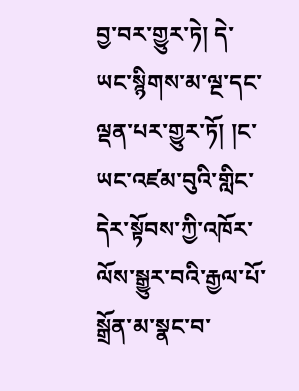བྱ་བར་གྱུར་ཏེ། དེ་ཡང་སྙིགས་མ་ལྔ་དང་ལྡན་པར་གྱུར་ཏོ། །ང་ཡང་འཛམ་བུའི་གླིང་དེར་སྟོབས་ཀྱི་འཁོར་ལོས་སྒྱུར་བའི་རྒྱལ་པོ་སྒྲོན་མ་སྣང་བ་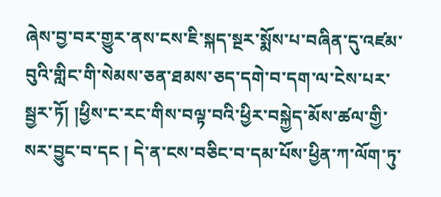ཞེས་བྱ་བར་གྱུར་ནས་ངས་ཇི་སྐད་སྔར་སྨོས་པ་བཞིན་དུ་འཛམ་བུའི་གླིང་གི་སེམས་ཅན་ཐམས་ཅད་དགེ་བ་དག་ལ་ངེས་པར་སྦྱར་ཏོ། །ཕྱིས་ང་རང་གིས་བལྟ་བའི་ཕྱིར་བསྐྱེད་མོས་ཚལ་གྱི་སར་བྱུང་བ་དང ། དེ་ན་ངས་བཅིང་བ་དམ་པོས་ཕྱིན་ཀ་ལོག་ཏུ་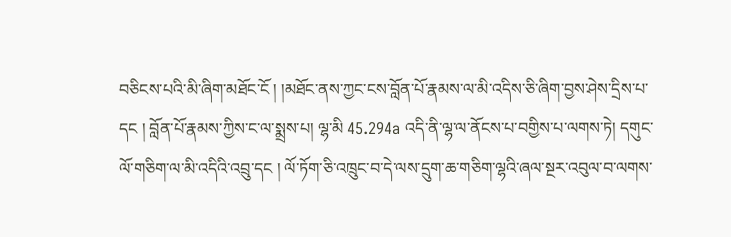བཅིངས་པའི་མི་ཞིག་མཐོང་ངོ ། །མཐོང་ནས་ཀྱང་ངས་བློན་པོ་རྣམས་ལ་མི་འདིས་ཅི་ཞིག་བྱས་ཤེས་དྲིས་པ་དང ། བློན་པོ་རྣམས་ཀྱིས་ང་ལ་སྨྲས་པ། ལྷ་མི 45.294a འདི་ནི་ལྷ་ལ་ནོངས་པ་བགྱིས་པ་ལགས་ཏེ། དགུང་ལོ་གཅིག་ལ་མི་འདིའི་འབྲུ་དང ། ལོ་ཏོག་ཅི་འཁྲུང་བ་དེ་ལས་དྲུག་ཆ་གཅིག་ལྷའི་ཞལ་སྔར་འབུལ་བ་ལགས་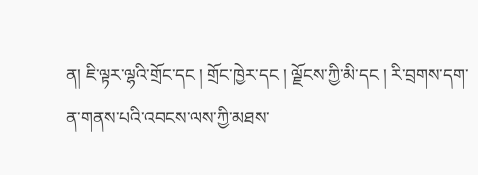ན། ཇི་ལྟར་ལྷའི་གྲོང་དང ། གྲོང་ཁྱེར་དང ། ལྗོངས་ཀྱི་མི་དང ། རི་བྲགས་དག་ན་གནས་པའི་འབངས་ལས་ཀྱི་མཐས་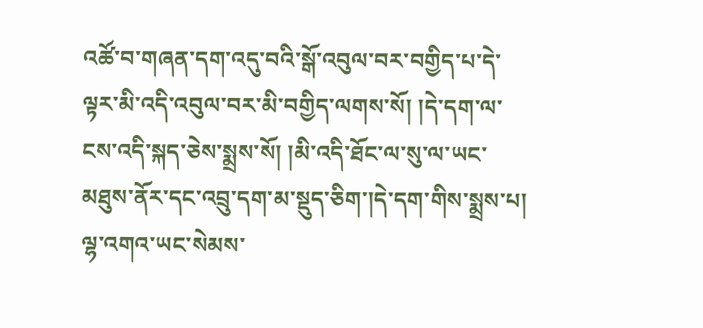འཚོ་བ་གཞན་དག་འདུ་བའི་སྒོ་འབུལ་བར་བགྱིད་པ་དེ་ལྟར་མི་འདི་འབུལ་བར་མི་བགྱིད་ལགས་སོ། །དེ་དག་ལ་ངས་འདི་སྐད་ཅེས་སྨྲས་སོ། །མི་འདི་ཐོང་ལ་སུ་ལ་ཡང་མཐུས་ནོར་དང་འབྲུ་དག་མ་སྡུད་ཅིག་།དེ་དག་གིས་སྨྲས་པ། ལྷ་འགའ་ཡང་སེམས་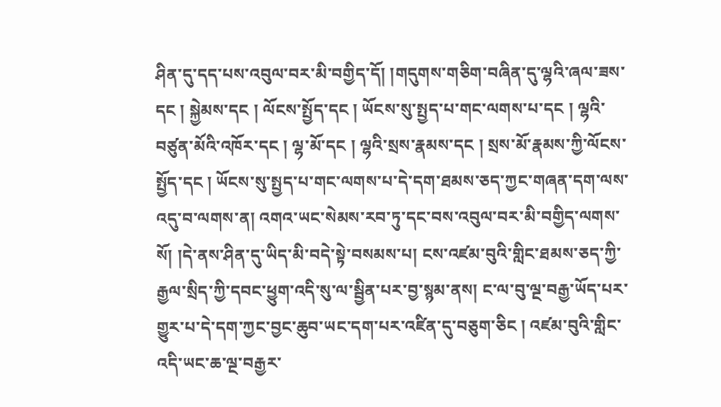ཤིན་དུ་དད་པས་འབུལ་བར་མི་བགྱིད་དོ། །གདུགས་གཅིག་བཞིན་དུ་ལྷའི་ཞལ་ཟས་དང ། སྐྱེམས་དང ། ལོངས་སྤྱོད་དང ། ཡོངས་སུ་སྤྱད་པ་གང་ལགས་པ་དང ། ལྷའི་བཙུན་མོའི་འཁོར་དང ། ལྷ་མོ་དང ། ལྷའི་སྲས་རྣམས་དང ། སྲས་མོ་རྣམས་ཀྱི་ལོངས་སྤྱོད་དང ། ཡོངས་སུ་སྤྱད་པ་གང་ལགས་པ་དེ་དག་ཐམས་ཅད་ཀྱང་གཞན་དག་ལས་འདུ་བ་ལགས་ན། འགའ་ཡང་སེམས་རབ་ཏུ་དང་བས་འབུལ་བར་མི་བགྱིད་ལགས་སོ། །དེ་ནས་ཤིན་དུ་ཡིད་མི་བདེ་སྟེ་བསམས་པ། ངས་འཛམ་བུའི་གླིང་ཐམས་ཅད་ཀྱི་རྒྱལ་སྲིད་ཀྱི་དབང་ཕྱུག་འདི་སུ་ལ་སྦྱིན་པར་བྱ་སྙམ་ནས། ང་ལ་བུ་ལྔ་བརྒྱ་ཡོད་པར་གྱུར་པ་དེ་དག་ཀྱང་བྱང་ཆུབ་ཡང་དག་པར་འཛིན་དུ་བཅུག་ཅིང ། འཛམ་བུའི་གླིང་འདི་ཡང་ཆ་ལྔ་བརྒྱར་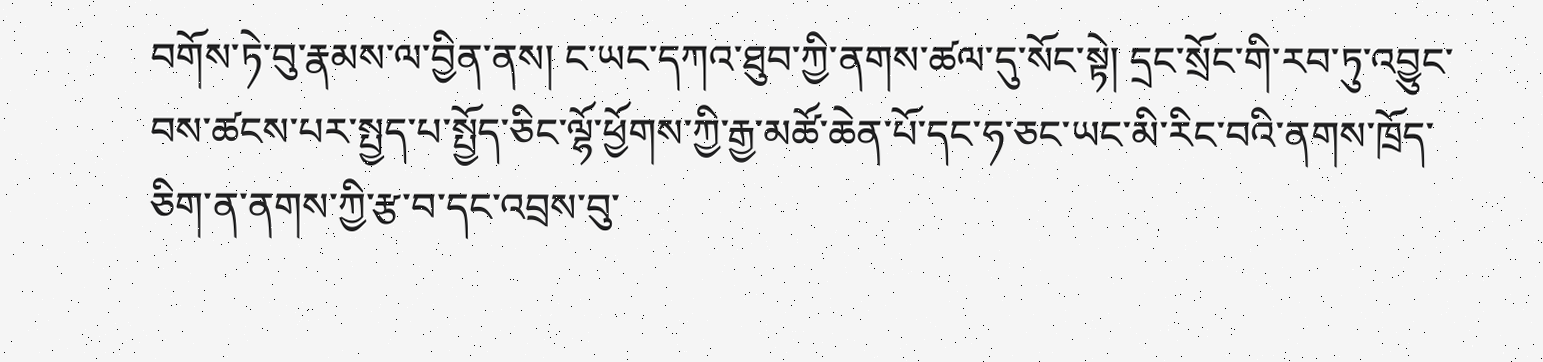བགོས་ཏེ་བུ་རྣམས་ལ་བྱིན་ནས། ང་ཡང་དཀའ་ཐུབ་ཀྱི་ནགས་ཚལ་དུ་སོང་སྟེ། དྲང་སྲོང་གི་རབ་ཏུ་འབྱུང་བས་ཚངས་པར་སྤྱད་པ་སྤྱོད་ཅིང་ལྷོ་ཕྱོགས་ཀྱི་རྒྱ་མཚོ་ཆེན་པོ་དང་ཧ་ཅང་ཡང་མི་རིང་བའི་ནགས་ཁྲོད་ཅིག་ན་ནགས་ཀྱི་རྩ་བ་དང་འབྲས་བུ་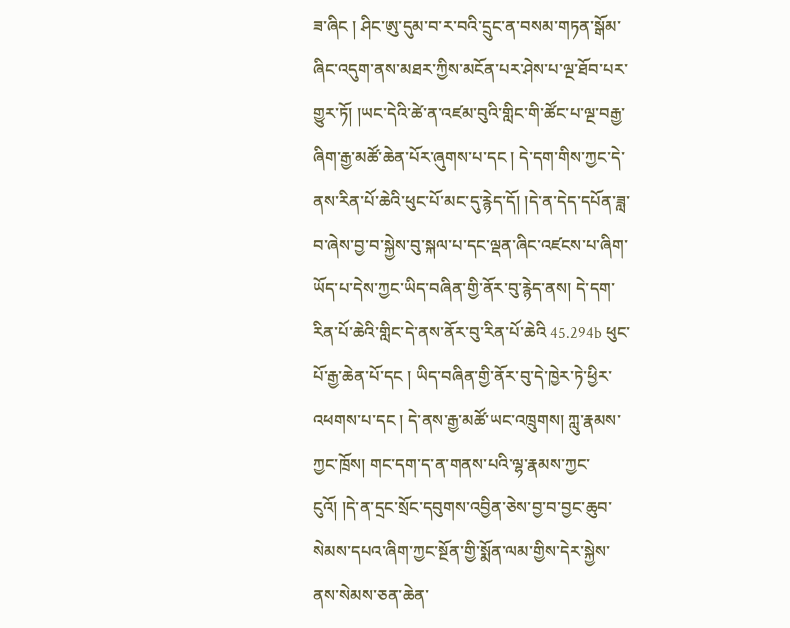ཟ་ཞིང ། ཤིང་ཨུ་དུམ་བ་ར་བའི་དྲུང་ན་བསམ་གཏན་སྒོམ་ཞིང་འདུག་ནས་མཐར་ཀྱིས་མངོན་པར་ཤེས་པ་ལྔ་ཐོབ་པར་གྱུར་ཏོ། །ཡང་དེའི་ཚེ་ན་འཛམ་བུའི་གླིང་གི་ཚོང་པ་ལྔ་བརྒྱ་ཞིག་རྒྱ་མཚོ་ཆེན་པོར་ཞུགས་པ་དང ། དེ་དག་གིས་ཀྱང་དེ་ནས་རིན་པོ་ཆེའི་ཕུང་པོ་མང་དུ་རྙེད་དོ། །དེ་ན་དེད་དཔོན་ཟླ་བ་ཞེས་བྱ་བ་སྐྱེས་བུ་སྐལ་པ་དང་ལྡན་ཞིང་འཛངས་པ་ཞིག་ཡོད་པ་དེས་ཀྱང་ཡིད་བཞིན་གྱི་ནོར་བུ་རྙེད་ནས། དེ་དག་རིན་པོ་ཆེའི་གླིང་དེ་ནས་ནོར་བུ་རིན་པོ་ཆེའི 45.294b ཕུང་པོ་རྒྱ་ཆེན་པོ་དང ། ཡིད་བཞིན་གྱི་ནོར་བུ་དེ་ཁྱེར་ཏེ་ཕྱིར་འཕགས་པ་དང ། དེ་ནས་རྒྱ་མཚོ་ཡང་འཁྲུགས། ཀླུ་རྣམས་ཀྱང་ཁྲོས། གང་དག་ད་ན་གནས་པའི་ལྷ་རྣམས་ཀྱང་ངུའོ། །དེ་ན་དྲང་སྲོང་དབུགས་འབྱིན་ཅེས་བྱ་བ་བྱང་ཆུབ་སེམས་དཔའ་ཞིག་ཀྱང་སྔོན་གྱི་སྨོན་ལམ་གྱིས་དེར་སྐྱེས་ནས་སེམས་ཅན་ཆེན་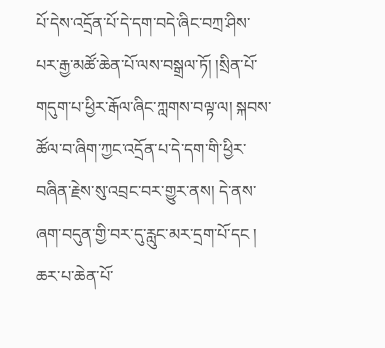པོ་དེས་འདྲོན་པོ་དེ་དག་བདེ་ཞིང་བཀྲ་ཤིས་པར་རྒྱ་མཚོ་ཆེན་པོ་ལས་བསྒྲལ་ཏོ། །སྲིན་པོ་གདུག་པ་ཕྱིར་རྒོལ་ཞིང་ཀླགས་བལྟ་ལ། སྐབས་ཚོལ་བ་ཞིག་ཀྱང་འདྲོན་པ་དེ་དག་གི་ཕྱིར་བཞིན་རྗེས་སུ་འབྲང་བར་གྱུར་ནས། དེ་ནས་ཞག་བདུན་གྱི་བར་དུ་རླུང་མར་དྲག་པོ་དང ། ཆར་པ་ཆེན་པོ་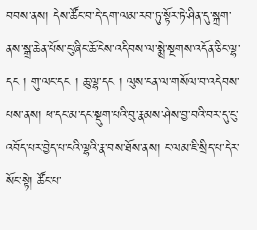བབས་ནས། དེས་ཚོང་བ་དེ་དག་ལམ་རབ་ཏུ་སྟོར་ཏེ་ཤིན་དུ་སྐྲག་ནས་སྒྲ་ཆེན་པོས་ངུ་ཞིང་ཆོ་ངེས་འདིབས་ལ་སྨྲེ་སྔགས་འདོན་ཅིང་ལྷ་དང ། གུ་ལང་དང ། ཆུ་ལྷ་དང ། ལུས་ངན་ལ་གསོལ་བ་འདེབས་པས་ནས། ཕ་དང་མ་དང་སྡུག་པའི་བུ་རྣམས་ཤེས་བྱ་བའི་བར་དུ་ངུ་འབོད་པར་བྱེད་པ་ངའི་ལྷའི་རྣ་བས་ཐོས་ནས། ང་ལམ་ཇི་སྲིད་པ་དེར་སོང་སྟེ། ཚོང་པ་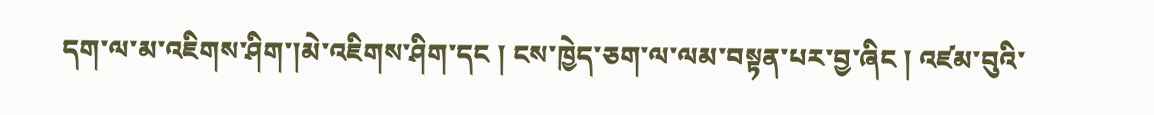དག་ལ་མ་འཇིགས་ཤིག་།མེ་འཇིགས་ཤིག་དང ། ངས་ཁྱེད་ཅག་ལ་ལམ་བསྟན་པར་བྱ་ཞིང ། འཛམ་བུའི་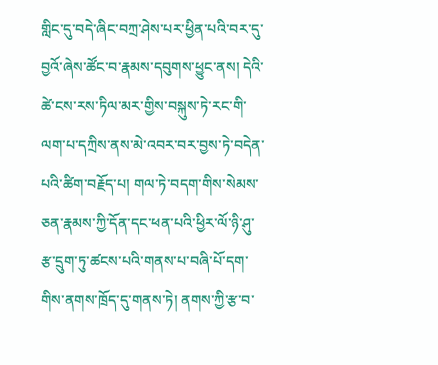གླིང་དུ་བདེ་ཞིང་བཀྲ་ཤེས་པར་ཕྱིན་པའི་བར་དུ་བྱའོ་ཞེས་ཚོང་བ་རྣམས་དབུགས་ཕྱུང་ནས། དེའི་ཚེ་ངས་རས་ཏིལ་མར་གྱིས་བསྐུས་ཏེ་རང་གི་ལག་པ་དཀྲིས་ནས་མེ་འབར་བར་བྱས་ཏེ་བདེན་པའི་ཚིག་བརྗོད་པ། གལ་ཏེ་བདག་གིས་སེམས་ཅན་རྣམས་ཀྱི་དོན་དང་ཕན་པའི་ཕྱིར་ལོ་ཉི་ཤུ་རྩ་དྲུག་ཏུ་ཚངས་པའི་གནས་པ་བཞི་པོ་དག་གིས་ནགས་ཁྲོད་དུ་གནས་ཏེ། ནགས་ཀྱི་རྩ་བ་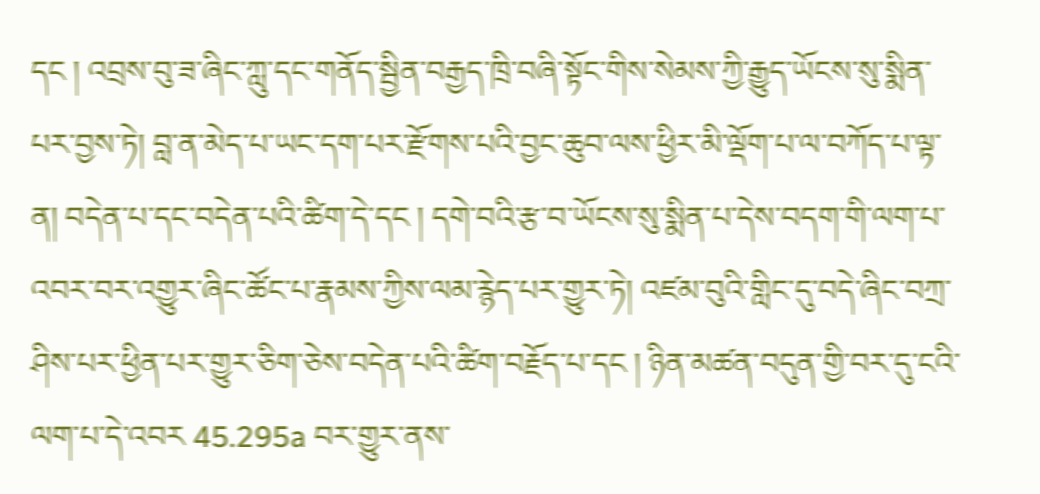དང ། འབྲས་བུ་ཟ་ཞིང་ཀླུ་དང་གནོད་སྦྱིན་བརྒྱད་ཁྲི་བཞི་སྟོང་གིས་སེམས་ཀྱི་རྒྱུད་ཡོངས་སུ་སྨིན་པར་བྱས་ཏེ། བླ་ན་མེད་པ་ཡང་དག་པར་རྫོགས་པའི་བྱང་ཆུབ་ལས་ཕྱིར་མི་ལྡོག་པ་ལ་བཀོད་པ་ལྟ་ན། བདེན་པ་དང་བདེན་པའི་ཚིག་དེ་དང ། དགེ་བའི་རྩ་བ་ཡོངས་སུ་སྨིན་པ་དེས་བདག་གི་ལག་པ་འབར་བར་འགྱུར་ཞིང་ཚོང་པ་རྣམས་ཀྱིས་ལམ་རྙེད་པར་གྱུར་ཏེ། འཛམ་བུའི་གླིང་དུ་བདེ་ཞིང་བཀྲ་ཤིས་པར་ཕྱིན་པར་གྱུར་ཅིག་ཅེས་བདེན་པའི་ཚིག་བརྗོད་པ་དང ། ཉིན་མཚན་བདུན་གྱི་བར་དུ་ངའི་ལག་པ་དེ་འབར 45.295a བར་གྱུར་ནས་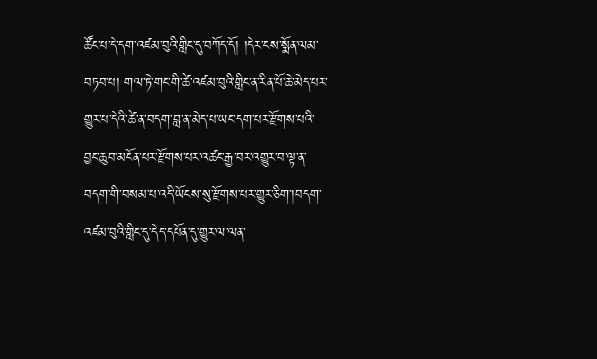ཚོང་པ་དེ་དག་འཛམ་བུའི་གླིང་དུ་བཀོད་དོ། །དེར་ངས་སྨོན་ལམ་བཏབ་པ། གལ་ཏེ་གང་གི་ཚེ་འཛམ་བུའི་གླིང་ན་རིན་པོ་ཆེ་མེད་པར་གྱུར་པ་དེའི་ཚེ་ན་བདག་བླ་ན་མེད་པ་ཡང་དག་པར་རྫོགས་པའི་བྱང་ཆུབ་མངོན་པར་རྫོགས་པར་འཚང་རྒྱ་བར་འགྱུར་བ་ལྟ་ན་བདག་གི་བསམ་པ་འདི་ཡོངས་སུ་རྫོགས་པར་གྱུར་ཅིག་།བདག་འཛམ་བུའི་གླིང་དུ་དེད་དཔོན་དུ་གྱུར་ལ་ལན་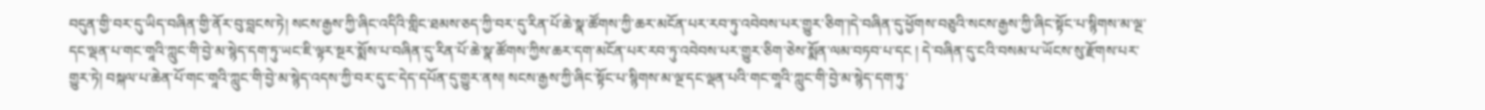བདུན་གྱི་བར་དུ་ཡིད་བཞིན་གྱི་ནོར་བུ་བླངས་ཏེ། སངས་རྒྱས་ཀྱི་ཞིང་འདིའི་གླིང་ཐམས་ཅད་ཀྱི་བར་དུ་རིན་པོ་ཆེ་སྣ་ཚོགས་ཀྱི་ཆར་མངོན་པར་རབ་ཏུ་འབེབས་པར་གྱུར་ཅིག་།དེ་བཞིན་དུ་ཕྱོགས་བཅུའི་སངས་རྒྱས་ཀྱི་ཞིང་སྟོང་པ་སྙིགས་མ་ལྔ་དང་ལྡན་པ་གང་གཱའི་ཀླུང་གི་བྱེ་མ་སྙེད་དག་ཏུ་ཡང་ཇི་ལྟར་སྔར་སྨོས་པ་བཞིན་དུ་རིན་པོ་ཆེ་སྣ་ཚོགས་ཀྱིས་ཆར་དག་མངོན་པར་རབ་ཏུ་འབེབས་པར་གྱུར་ཅིག་ཅེས་སྨོན་ལམ་བཏབ་པ་དང ། དེ་བཞིན་དུ་ངའི་བསམ་པ་ཡོངས་སུ་རྫོགས་པར་གྱུར་ཏེ། བསྐལ་པ་ཆེན་པོ་གང་གཱའི་ཀླུང་གི་བྱེ་མ་སྙེད་འདས་ཀྱི་བར་དུ་ང་དེད་དཔོན་དུ་གྱུར་ནས། སངས་རྒྱས་ཀྱི་ཞིང་སྟོང་པ་སྙིགས་མ་ལྔ་དང་ལྡན་པའི་གང་གཱའི་ཀླུང་གི་བྱེ་མ་སྙེད་དག་ཏུ་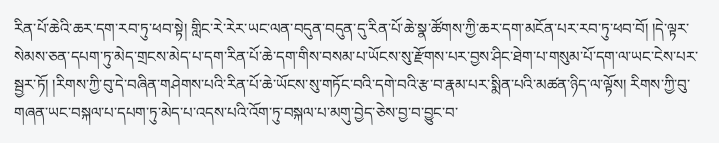རིན་པོ་ཆེའི་ཆར་དག་རབ་ཏུ་ཕབ་སྟེ། གླིང་རེ་རེར་ཡང་ལན་བདུན་བདུན་དུ་རིན་པོ་ཆེ་སྣ་ཚོགས་ཀྱི་ཆར་དག་མངོན་པར་རབ་ཏུ་ཕབ་བོ། །དེ་ལྟར་སེམས་ཅན་དཔག་ཏུ་མེད་གྲངས་མེད་པ་དག་རིན་པོ་ཆེ་དག་གིས་བསམ་པ་ཡོངས་སུ་རྫོགས་པར་བྱས་ཤིང་ཐེག་པ་གསུམ་པོ་དག་ལ་ཡང་ངེས་པར་སྦྱར་ཏོ། །རིགས་ཀྱི་བུ་དེ་བཞིན་གཤེགས་པའི་རིན་པོ་ཆེ་ཡོངས་སུ་གཏོང་བའི་དགེ་བའི་རྩ་བ་རྣམ་པར་སྨིན་པའི་མཚན་ཉིད་ལ་ལྟོས། རིགས་ཀྱི་བུ་གཞན་ཡང་བསྐལ་པ་དཔག་ཏུ་མེད་པ་འདས་པའི་འོག་ཏུ་བསྐལ་པ་མགུ་བྱེད་ཅེས་བྱ་བ་བྱུང་བ་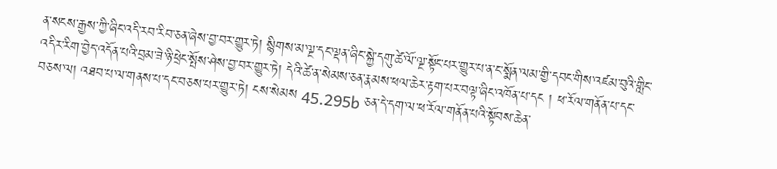ན་སངས་རྒྱས་ཀྱི་ཞིང་འདི་རབ་རིབ་ཅན་ཞེས་བྱ་བར་གྱུར་ཏེ། སྙིགས་མ་ལྔ་དང་ལྡན་ཞིང་སྐྱེ་དགུ་ཚེ་ལོ་ལྔ་སྟོང་པར་གྱུར་པ་ན་ང་སྨོན་ལམ་གྱི་དབང་གིས་འཛམ་བུའི་གླིང་འདིར་རིག་བྱེད་འདོན་པའི་བྲམ་ཟེ་ཉི་ཕྲེང་སྤོས་ཤེས་བྱ་བར་གྱུར་ཏེ། དེའི་ཚེ་ན་སེམས་ཅན་རྣམས་ཕལ་ཆེར་རྟག་པར་བལྟ་ཞིང་འཁོན་པ་དང ། ཕ་རོལ་གནོན་པ་དང་བཅས་ལ། འཐབ་པ་ལ་གནས་པ་དང་བཅས་པར་གྱུར་ཏེ། ངས་སེམས 45.295b ཅན་དེ་དག་ལ་ཕ་རོལ་གནོན་པའི་སྟོབས་ཆེན་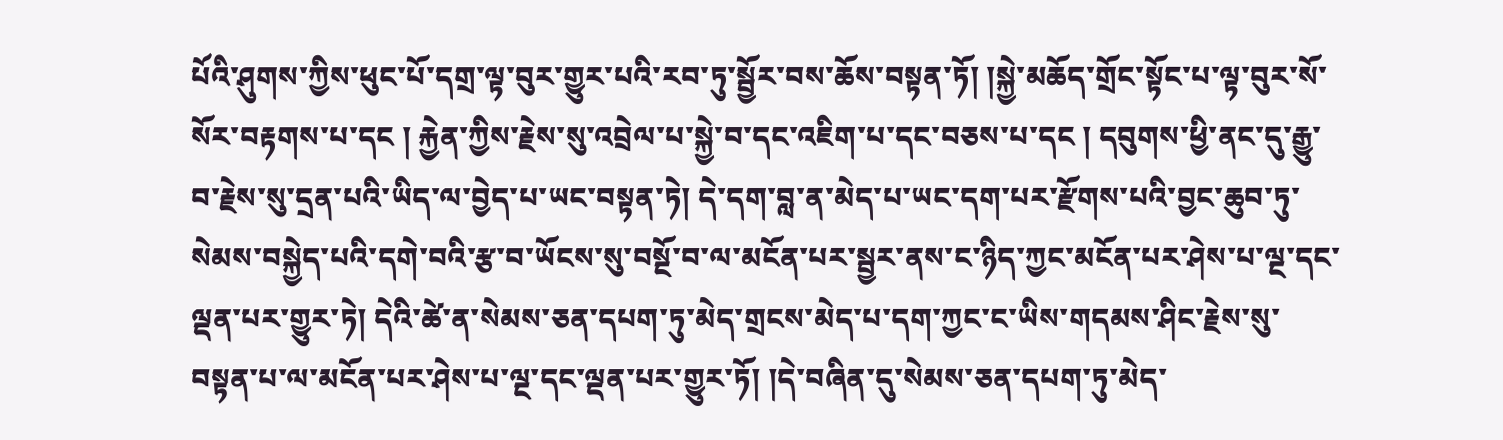པོའི་ཤུགས་ཀྱིས་ཕུང་པོ་དགྲ་ལྟ་བུར་གྱུར་པའི་རབ་ཏུ་སྦྱོར་བས་ཆོས་བསྟན་ཏོ། །སྐྱེ་མཆོད་གྲོང་སྟོང་པ་ལྟ་བུར་སོ་སོར་བརྟགས་པ་དང ། རྐྱེན་ཀྱིས་རྗེས་སུ་འབྲེལ་པ་སྐྱེ་བ་དང་འཇིག་པ་དང་བཅས་པ་དང ། དབུགས་ཕྱི་ནང་དུ་རྒྱུ་བ་རྗེས་སུ་དྲན་པའི་ཡིད་ལ་བྱེད་པ་ཡང་བསྟན་ཏེ། དེ་དག་བླ་ན་མེད་པ་ཡང་དག་པར་རྫོགས་པའི་བྱང་ཆུབ་ཏུ་སེམས་བསྐྱེད་པའི་དགེ་བའི་རྩ་བ་ཡོངས་སུ་བསྔོ་བ་ལ་མངོན་པར་སྦྱར་ནས་ང་ཉིད་ཀྱང་མངོན་པར་ཤེས་པ་ལྔ་དང་ལྡན་པར་གྱུར་ཏེ། དེའི་ཚེ་ན་སེམས་ཅན་དཔག་ཏུ་མེད་གྲངས་མེད་པ་དག་ཀྱང་ང་ཡིས་གདམས་ཤིང་རྗེས་སུ་བསྟན་པ་ལ་མངོན་པར་ཤེས་པ་ལྔ་དང་ལྡན་པར་གྱུར་ཏོ། །དེ་བཞིན་དུ་སེམས་ཅན་དཔག་ཏུ་མེད་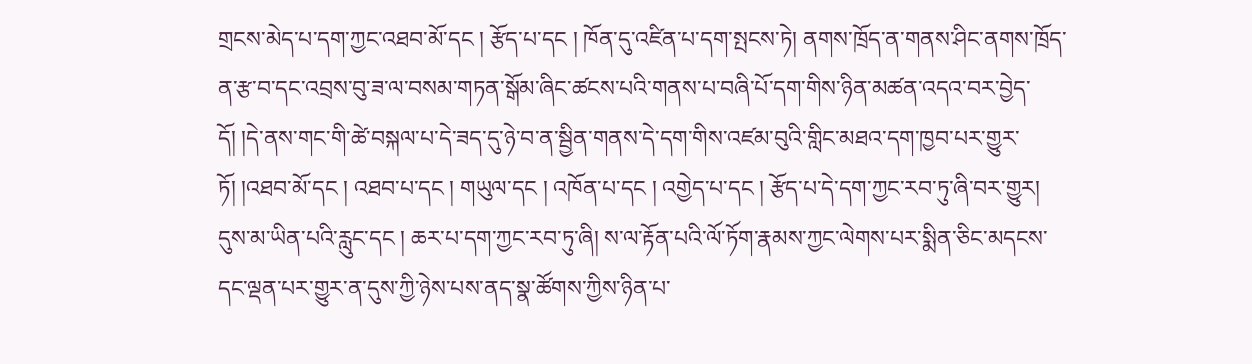གྲངས་མེད་པ་དག་ཀྱང་འཐབ་མོ་དང ། རྩོད་པ་དང ། ཁོན་དུ་འཛིན་པ་དག་སྤངས་ཏེ། ནགས་ཁྲོད་ན་གནས་ཤིང་ནགས་ཁྲོད་ན་རྩ་བ་དང་འབྲས་བུ་ཟ་ལ་བསམ་གཏན་སྒོམ་ཞིང་ཚངས་པའི་གནས་པ་བཞི་པོ་དག་གིས་ཉིན་མཚན་འདའ་བར་བྱེད་དོ། །དེ་ནས་གང་གི་ཚེ་བསྐལ་པ་དེ་ཟད་དུ་ཉེ་བ་ན་སྦྱིན་གནས་དེ་དག་གིས་འཛམ་བུའི་གླིང་མཐའ་དག་ཁྱབ་པར་གྱུར་ཏོ། །འཐབ་མོ་དང ། འཐབ་པ་དང ། གཡུལ་དང ། འཁོན་པ་དང ། འགྱེད་པ་དང ། རྩོད་པ་དེ་དག་ཀྱང་རབ་ཏུ་ཞི་བར་གྱུར། དུས་མ་ཡིན་པའི་རླུང་དང ། ཆར་པ་དག་ཀྱང་རབ་ཏུ་ཞི། ས་ལ་རྟོན་པའི་ལོ་ཏོག་རྣམས་ཀྱང་ལེགས་པར་སྨིན་ཅིང་མདངས་དང་ལྡན་པར་གྱུར་ན་དུས་ཀྱི་ཉེས་པས་ནད་སྣ་ཚོགས་ཀྱིས་ཉིན་པ་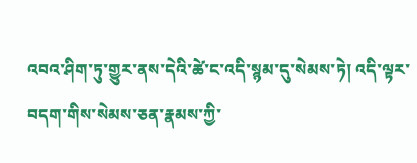འབའ་ཤིག་ཏུ་གྱུར་ནས་དེའི་ཚེ་ང་འདི་སྙམ་དུ་སེམས་ཏེ། འདི་ལྟར་བདག་གིས་སེམས་ཅན་རྣམས་ཀྱི་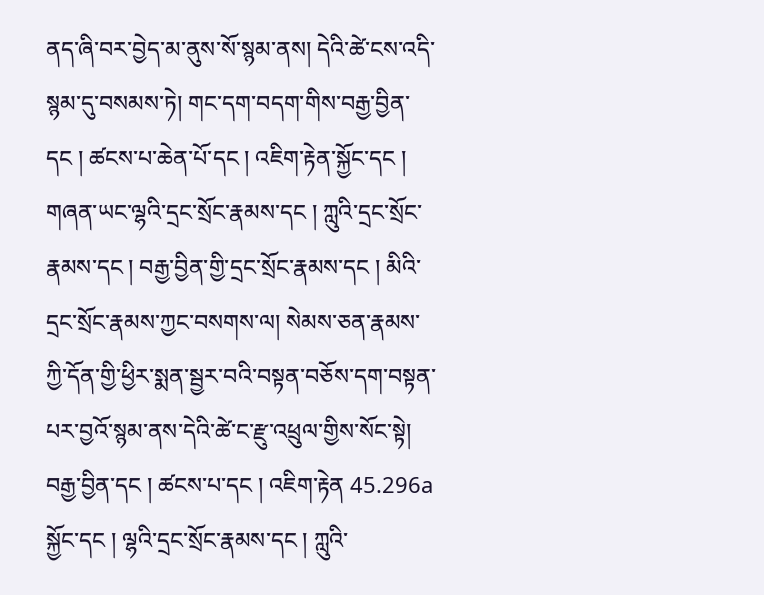ནད་ཞི་བར་བྱེད་མ་ནུས་སོ་སྙམ་ནས། དེའི་ཚེ་ངས་འདི་སྙམ་དུ་བསམས་ཏེ། གང་དག་བདག་གིས་བརྒྱ་བྱིན་དང ། ཚངས་པ་ཆེན་པོ་དང ། འཇིག་རྟེན་སྐྱོང་དང ། གཞན་ཡང་ལྷའི་དྲང་སྲོང་རྣམས་དང ། ཀླུའི་དྲང་སྲོང་རྣམས་དང ། བརྒྱ་བྱིན་གྱི་དྲང་སྲོང་རྣམས་དང ། མིའི་དྲང་སྲོང་རྣམས་ཀྱང་བསགས་ལ། སེམས་ཅན་རྣམས་ཀྱི་དོན་གྱི་ཕྱིར་སྨན་སྦྱར་བའི་བསྟན་བཅོས་དག་བསྟན་པར་བྱའོ་སྙམ་ནས་དེའི་ཚེ་ང་རྫུ་འཕྲུལ་གྱིས་སོང་སྟེ། བརྒྱ་བྱིན་དང ། ཚངས་པ་དང ། འཇིག་རྟེན 45.296a སྐྱོང་དང ། ལྷའི་དྲང་སྲོང་རྣམས་དང ། ཀླུའི་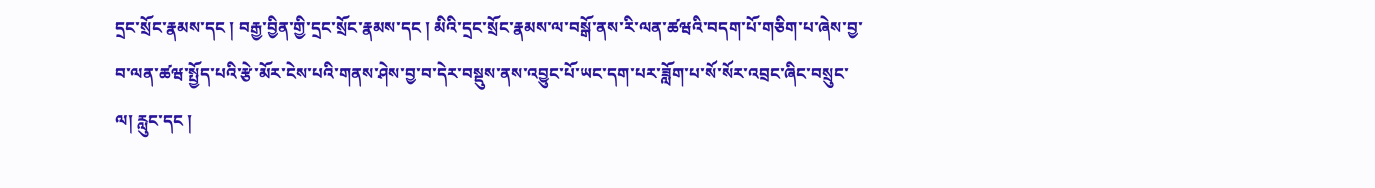དྲང་སྲོང་རྣམས་དང ། བརྒྱ་བྱིན་གྱི་དྲང་སྲོང་རྣམས་དང ། མིའི་དྲང་སྲོང་རྣམས་ལ་བསྒོ་ནས་རི་ལན་ཚཝའི་བདག་པོ་གཅིག་པ་ཞེས་བྱ་བ་ལན་ཚཝ་སྤྱོད་པའི་རྩེ་མོར་ངེས་པའི་གནས་ཤེས་བྱ་བ་དེར་བསྡུས་ནས་འབྱུང་པོ་ཡང་དག་པར་ཟློག་པ་སོ་སོར་འབྲང་ཞིང་བསྲུང་ལ། རླུང་དང །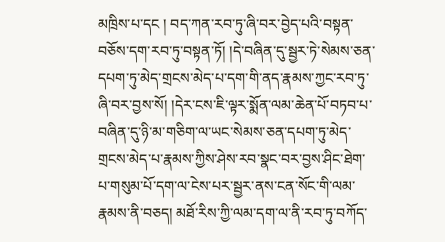མཁྲིས་པ་དང ། བད་ཀན་རབ་ཏུ་ཞི་བར་བྱེད་པའི་བསྟན་བཅོས་དག་རབ་ཏུ་བསྟན་ཏོ། །དེ་བཞིན་དུ་སྦྱར་ཏེ་སེམས་ཅན་དཔག་ཏུ་མེད་གྲངས་མེད་པ་དག་གི་ནད་རྣམས་ཀྱང་རབ་ཏུ་ཞི་བར་བྱས་སོ། །དེར་ངས་ཇི་ལྟར་སྨོན་ལམ་ཆེན་པོ་བཏབ་པ་བཞིན་དུ་ཉི་མ་གཅིག་ལ་ཡང་སེམས་ཅན་དཔག་ཏུ་མེད་གྲངས་མེད་པ་རྣམས་ཀྱིས་ཤེས་རབ་སྣང་བར་བྱས་ཤིང་ཐེག་པ་གསུམ་པོ་དག་ལ་ངེས་པར་སྦྱར་ནས་ངན་སོང་གི་ལམ་རྣམས་ནི་བཅད། མཐོ་རིས་ཀྱི་ལམ་དག་ལ་ནི་རབ་ཏུ་བཀོད་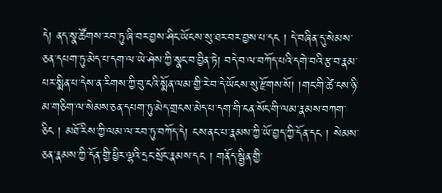དེ། ནད་སྣ་ཚོགས་རབ་ཏུ་ཞི་བར་བྱས་ཤིང་ཡོངས་སུ་ཐར་བར་བྱས་པ་དང ། དེ་བཞིན་དུ་སེམས་ཅན་དཔག་ཏུ་མེད་པ་དག་ལ་ཡེ་ཤེས་ཀྱི་སྣང་བ་བྱིན་ཏེ། བདེ་བ་ལ་བཀོད་པའི་དགེ་བའི་རྩ་བ་རྣམ་པར་སྨིན་པ་དེས་ན་རིགས་ཀྱི་བུ་ངའི་སྨོན་ལམ་གྱི་རེ་བ་དེ་ཡོངས་སུ་རྫོགས་སོ། །གང་གི་ཚེ་ངས་ཉི་མ་གཅིག་ལ་སེམས་ཅན་དཔག་ཏུ་མེད་གྲངས་མེད་པ་དག་གི་ངན་སོང་གི་ལམ་རྣམས་བཀག་ཅིང ། མཐོ་རིས་ཀྱི་ལམ་ལ་རབ་ཏུ་བཀོད་དེ། ངས་ནང་པ་རྣམས་ཀྱི་ཡོ་བྱད་ཀྱི་དོན་དང ། སེམས་ཅན་རྣམས་ཀྱི་དོན་གྱི་ཕྱིར་ལྷའི་དྲང་སྲོང་རྣམས་དང ། གནོད་སྦྱིན་གྱི་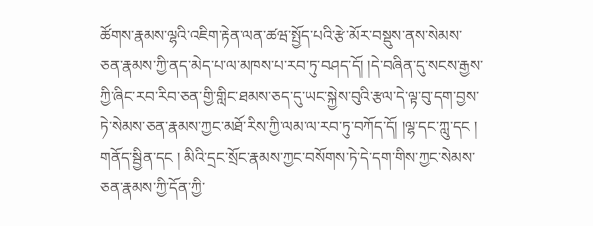ཚོགས་རྣམས་ལྷའི་འཇིག་རྟེན་ལན་ཚཝ་སྤྱོད་པའི་རྩེ་མོར་བསྡུས་ནས་སེམས་ཅན་རྣམས་ཀྱི་ནད་མེད་པ་ལ་མཁས་པ་རབ་ཏུ་བཤད་དོ། །དེ་བཞིན་དུ་སངས་རྒྱས་ཀྱི་ཞིང་རབ་རིབ་ཅན་གྱི་གླིང་ཐམས་ཅད་དུ་ཡང་སྐྱེས་བུའི་རྩལ་དེ་ལྟ་བུ་དག་བྱས་ཏེ་སེམས་ཅན་རྣམས་ཀྱང་མཐོ་རིས་ཀྱི་ལམ་ལ་རབ་ཏུ་བཀོད་དོ། །ལྷ་དང་ཀླུ་དང ། གནོད་སྦྱིན་དང ། མིའི་དྲང་སྲོང་རྣམས་ཀྱང་བསོགས་ཏེ་དེ་དག་གིས་ཀྱང་སེམས་ཅན་རྣམས་ཀྱི་དོན་ཀྱི་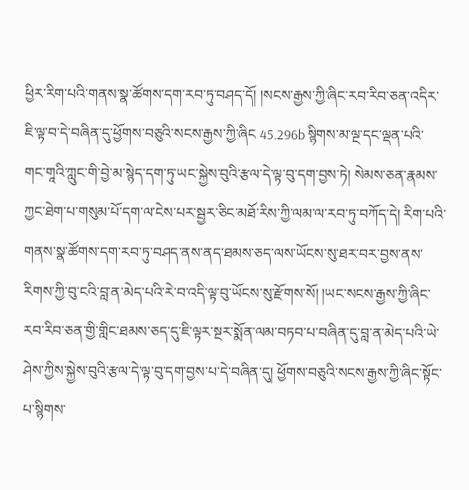ཕྱིར་རིག་པའི་གནས་སྣ་ཚོགས་དག་རབ་ཏུ་བཤད་དོ། །སངས་རྒྱས་ཀྱི་ཞིང་རབ་རིབ་ཅན་འདིར་ཇི་ལྟ་བ་དེ་བཞིན་དུ་ཕྱོགས་བཅུའི་སངས་རྒྱས་ཀྱི་ཞིང 45.296b སྙིགས་མ་ལྔ་དང་ལྡན་པའི་གང་གཱའི་ཀླུང་གི་བྱེ་མ་སྙེད་དག་ཏུ་ཡང་སྐྱེས་བུའི་རྩལ་དེ་ལྟ་བུ་དག་བྱས་ཏེ། སེམས་ཅན་རྣམས་ཀྱང་ཐེག་པ་གསུམ་པོ་དག་ལ་ངེས་པར་སྦྱར་ཅིང་མཐོ་རིས་ཀྱི་ལམ་ལ་རབ་ཏུ་བཀོད་དེ། རིག་པའི་གནས་སྣ་ཚོགས་དག་རབ་ཏུ་བཤད་ནས་ནད་ཐམས་ཅད་ལས་ཡོངས་སུ་ཐར་བར་བྱས་ནས་རིགས་ཀྱི་བུ་ངའི་བླ་ན་མེད་པའི་རེ་བ་འདི་ལྟ་བུ་ཡོངས་སུ་རྫོགས་སོ། །ཡང་སངས་རྒྱས་ཀྱི་ཞིང་རབ་རིབ་ཅན་གྱི་གླིང་ཐམས་ཅད་དུ་ཇི་ལྟར་སྔར་སྨོན་ལམ་བཏབ་པ་བཞིན་དུ་བླ་ན་མེད་པའི་ཡེ་ཤེས་ཀྱིས་སྐྱེས་བུའི་རྩལ་དེ་ལྟ་བུ་དག་བྱས་པ་དེ་བཞིན་དུ། ཕྱོགས་བཅུའི་སངས་རྒྱས་ཀྱི་ཞིང་སྟོང་པ་སྙིགས་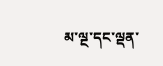མ་ལྔ་དང་ལྡན་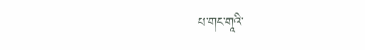པ་གང་གཱའི་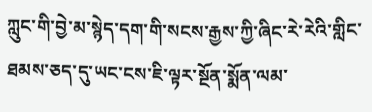ཀླུང་གི་བྱེ་མ་སྙེད་དག་གི་སངས་རྒྱས་ཀྱི་ཞིང་རེ་རེའི་གླིང་ཐམས་ཅད་དུ་ཡང་ངས་ཇི་ལྟར་སྔོན་སྨོན་ལམ་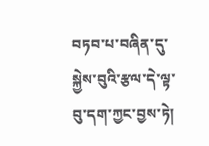བཏབ་པ་བཞིན་དུ་སྐྱེས་བུའི་རྩལ་དེ་ལྟ་བུ་དག་ཀྱང་བྱས་ཏེ།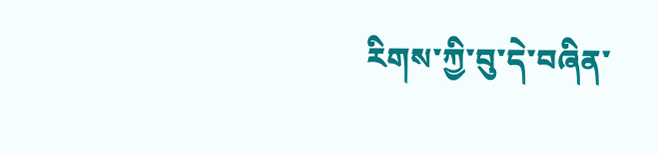རིགས་ཀྱི་བུ་དེ་བཞིན་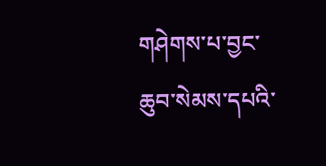གཤེགས་པ་བྱང་ཆུབ་སེམས་དཔའི་